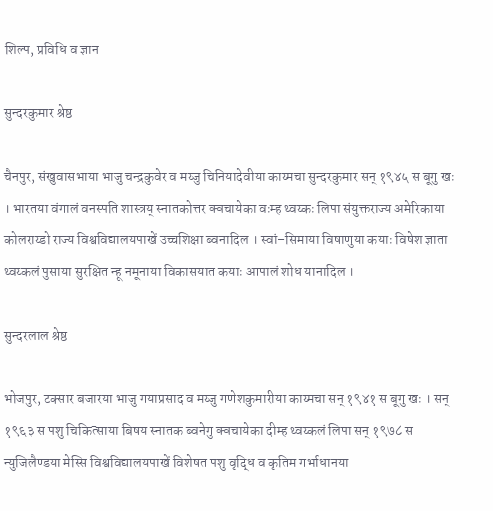शिल्प, प्रविधि व ज्ञान

सुन्दरकुमार श्रेष्ठ

चैनपुर, संखुवासभाया भाजु चन्द्रकुवेर व मय्जु चिनियादेवीया काय्मचा सुन्दरकुमार सन् १९४५ स बूगु खः । भारतया वंगालं वनस्पति शास्त्रय् स्नातकोत्तर क्वचायेका वःम्ह थ्वय्कः लिपा संयुक्तराज्य अमेरिकाया कोलराय्डो राज्य विश्वविद्यालयपाखें उच्चशिक्षा ब्वनादिल । स्वां–सिमाया विषाणुया कयाः विषेश ज्ञाता थ्वय्कलं पुसाया सुरक्षित न्हू नमूनाया विकासयात कयाः आपालं शोध यानादिल ।

सुन्दरलाल श्रेष्ठ

भोजपुर, टक्सार बजारया भाजु गयाप्रसाद व मय्जु गणेशकुमारीया काय्मचा सन् १९४१ स बूगु खः । सन् १९६३ स पशु चिकित्साया बिषय स्नातक ब्वनेगु क्वचायेका दीम्ह थ्वय्कलं लिपा सन् १९७८ स न्युजिलैण्डया मेस्सि विश्वविद्यालयपाखें विशेषत पशु वृद्धि व कृतिम गर्भाधानया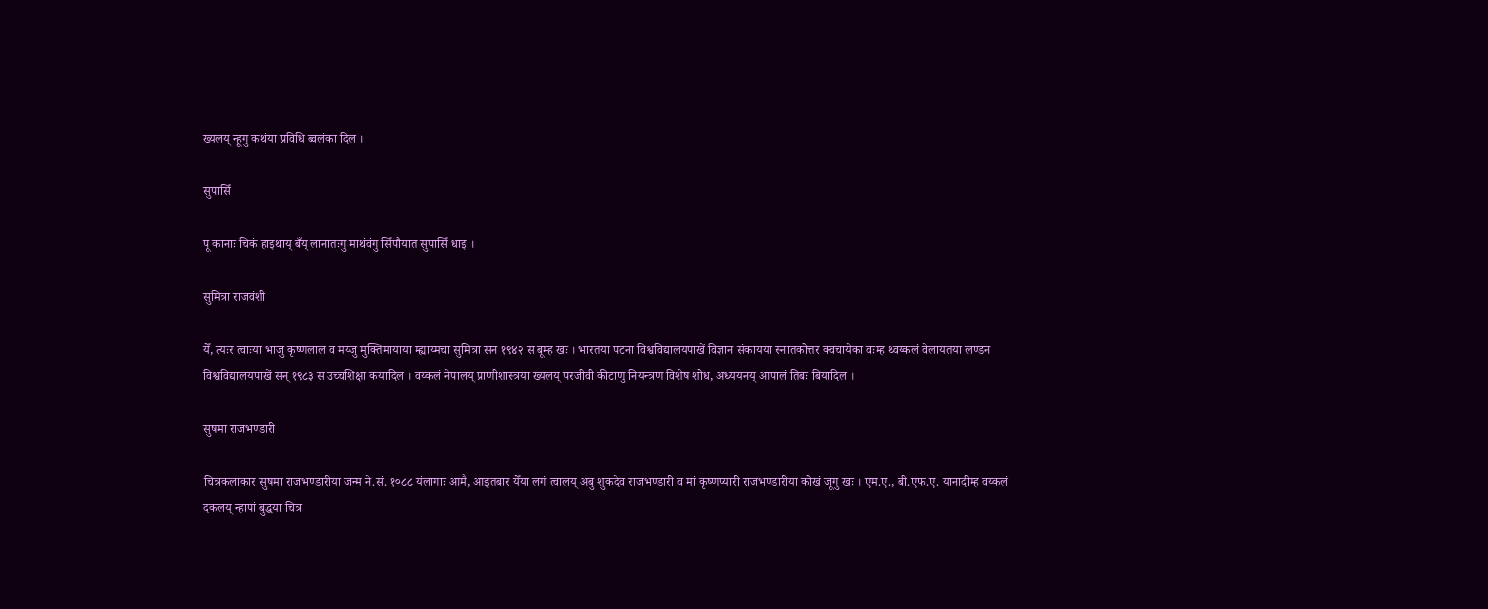ख्यलय् न्हूगु कथंया प्रविधि ब्वलंका दिल ।

सुपासिँ

पू कानाः चिकं हाइथाय् बँय् लानातःगु माथंवंगु सिँपौयात सुपासिँ धाइ ।

सुमित्रा राजवंशी

येँ, त्यःर त्वाःया भाजु कृष्णलाल व मय्जु मुक्तिमायाया म्ह्याय्मचा सुमित्रा सन १९४२ स बूम्ह खः । भारतया पटना विश्वविद्यालयपाखें विज्ञान संकायया स्नातकोत्तर क्वचायेका वःम्ह थ्वय्कलं वेलायतया लण्डन विश्वविद्यालयपाखें सन् १९८३ स उच्चशिक्षा कयादिल । वय्कलं नेपालय् प्राणीशास्त्रया ख्यलय् परजीवी कीटाणु नियन्त्रण विशेष शोध, अध्ययनय् आपालं तिबः बियादिल ।

सुषमा राजभण्डारी

चित्रकलाकार सुषमा राजभण्डारीया जन्म ने.सं. १०८८ यंलागाः आमै, आइतबार येँया लगं त्वालय् अबु शुकदेव राजभण्डारी व मां कृष्णप्यारी राजभण्डारीया कोखं जूगु खः । एम.ए., बी.एफ.ए. यानादीम्ह वय्कलं दकलय् न्हापां बुद्धया चित्र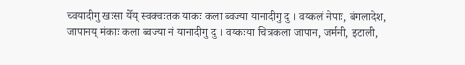च्वयादीगु खःसा येँय् स्वक्वःतक याकः कला ब्वज्या यानादीगु दु । वय्कलं नेपाः, बंगलादेश, जापानय् मंकाः कला ब्वज्या नं यानादीगु दु । वय्कःया चित्रकला जापान, जर्मनी, इटाली,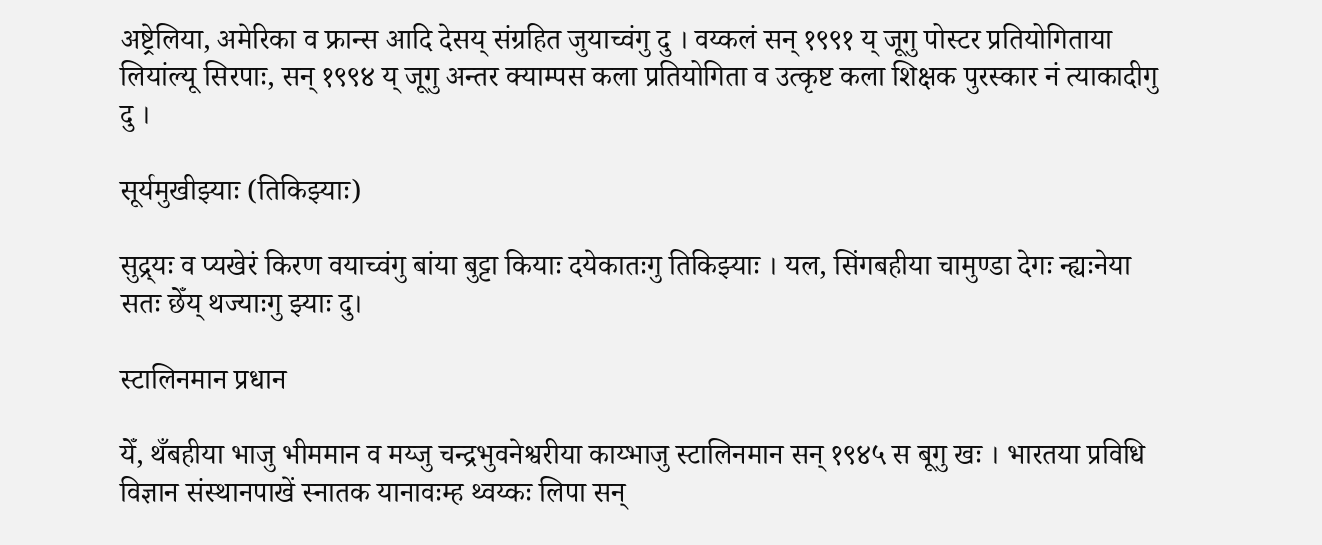अष्ट्रेलिया, अमेरिका व फ्रान्स आदि देसय् संग्रहित जुयाच्वंगु दु । वय्कलं सन् १९९१ य् जूगु पोस्टर प्रतियोगिताया लियांल्यू सिरपाः, सन् १९९४ य् जूगु अन्तर क्याम्पस कला प्रतियोगिता व उत्कृष्ट कला शिक्षक पुरस्कार नं त्याकादीगु दु ।

सूर्यमुखीझ्याः (तिकिझ्याः)

सुद्र्यः व प्यखेरं किरण वयाच्वंगु बांया बुट्टा कियाः दयेकातःगु तिकिझ्याः । यल, सिंगबहीया चामुण्डा देगः न्ह्यःनेया सतः छेँय् थज्याःगु झ्याः दु।

स्टालिनमान प्रधान

येँ, थँबहीया भाजु भीममान व मय्जु चन्द्रभुवनेश्वरीया काय्भाजु स्टालिनमान सन् १९४५ स बूगु खः । भारतया प्रविधि विज्ञान संस्थानपाखें स्नातक यानावःम्ह थ्वय्कः लिपा सन्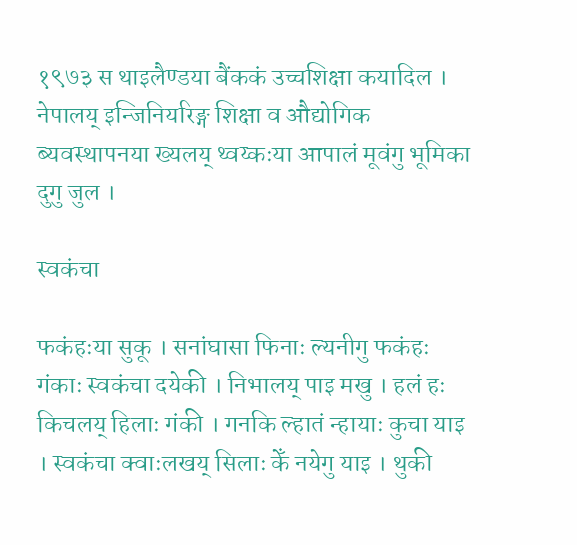१९७३ स थाइलैण्डया बैंककं उच्चशिक्षा कयादिल । नेपालय् इन्जिनियरिङ्ग शिक्षा व औद्योगिक ब्यवस्थापनया ख्यलय् थ्वय्कःया आपालं मूवंगु भूमिका दुगु जुल ।

स्वकंचा

फकंहःया सुकू । सनांघासा फिनाः ल्यनीगु फकंहः गंकाः स्वकंचा दयेकी । निभालय् पाइ मखु । हलं हः किचलय् हिलाः गंकी । गनकि ल्हातं न्हायाः कुचा याइ । स्वकंचा क्वाःलखय् सिलाः केँ नयेगु याइ । थुकी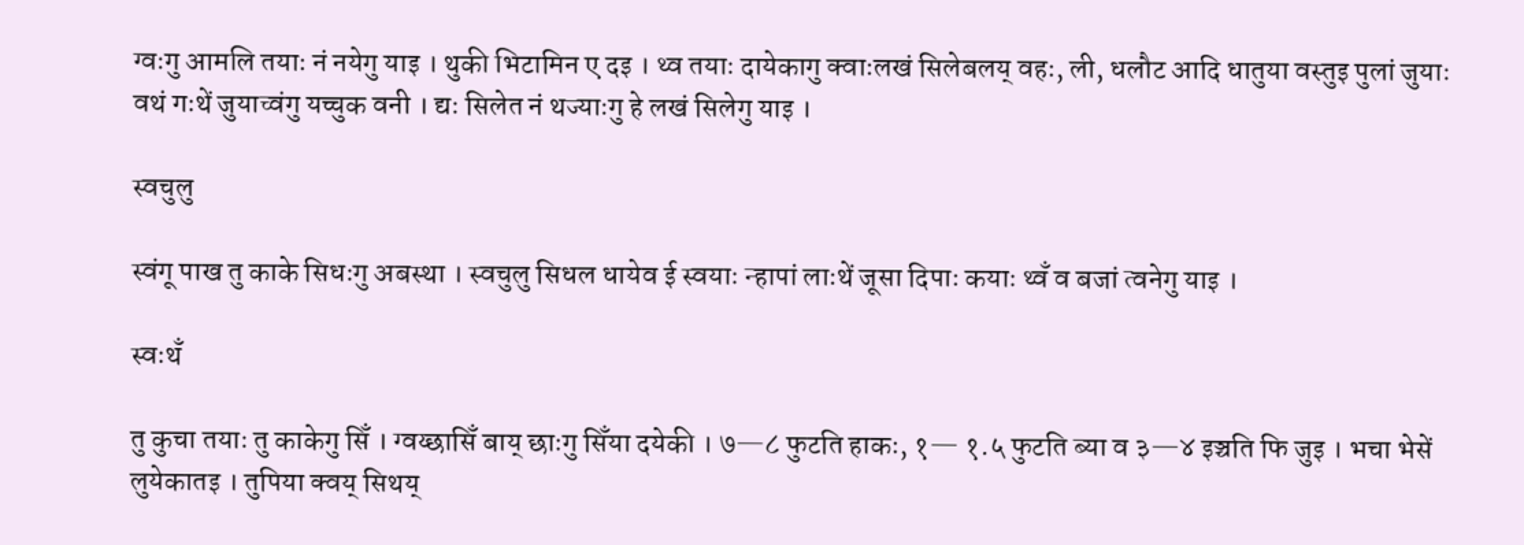ग्वःगु आमलि तयाः नं नयेगु याइ । थुकी भिटामिन ए दइ । थ्व तयाः दायेकागु क्वाःलखं सिलेबलय् वहः, ली, धलौट आदि धातुया वस्तुइ पुलां जुयाः वथं गःथें जुयाच्वंगु यच्चुक वनी । द्यः सिलेत नं थज्याःगु हे लखं सिलेगु याइ ।

स्वचुलु

स्वंगू पाख तु काके सिधःगु अबस्था । स्वचुलु सिधल धायेव ई स्वयाः न्हापां लाःथें जूसा दिपाः कयाः थ्वँ व बजां त्वनेगु याइ ।

स्वःथँ

तु कुचा तयाः तु काकेगु सिँ । ग्वय्छासिँ बाय् छाःगु सिँया दयेकी । ७—८ फुटति हाकः, १— १.५ फुटति ब्या व ३—४ इञ्चति फि जुइ । भचा भेसें लुयेकातइ । तुपिया क्वय् सिथय्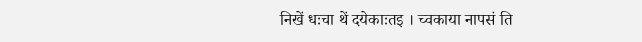निखें धःचा थें दयेकाःतइ । च्वकाया नापसं ति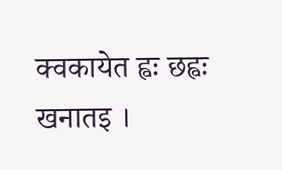क्वकायेत ह्वः छह्वः खनातइ ।